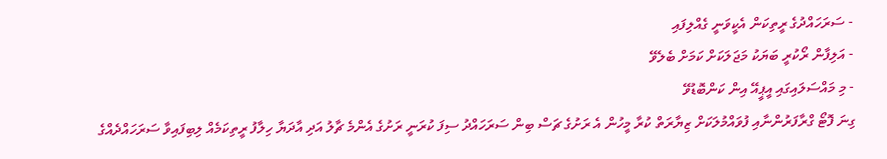- ސަރަހައްދުގެ ރީތިކަން އެކީވަނީ ގެއްލިފައި
- އަލިފާން ރޯކުރީ ބަޔަކު މަޖަލަކަށް ކަމަށް ބެލެވޭ
- މި މައްސަލައިގައި އީޕީއޭ އިން ކަންބޮޑުވޭ
ގިނަ ފޮޓޯ ގްރާފަރުންނާއި ފުވައްމުލަކަށް ޒިޔާރަތް ކުރާ މީހުން އެ ރަށުގެ ޗަސް ބިން ސަރަހައްދު ސިފަ ކުރަނީ ރަށުގެ އެންމެ ޗާލު އަދި އާދަޔާ ހިލާފު ރީތިކަމެއް ލިބިފައިވާ ސަރަހައްދެއްގެ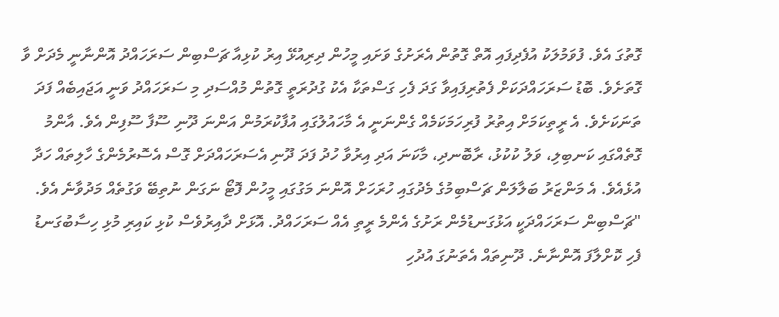ގޮތުގަ އެވެ. ފުވަމުލަކު އުފެދިފައި އޮތް ގޮތުން އެރަށުގެ ވަށައި މީހުން ދިރިއުޅޭ އިރު ކުޅިއާ ޗަސްބިން ސަރަހައްދު އޮންނާނީ މެދަށް ވާ ގޮތަށެވެ. ބޮޑު ސަރަހައްދަކަށް ފެތުރިފައިވާ ގަދަ ފެހި ގަސްތަކާ އެކު ގުދުރަތީ ގޮތުން މުއްސަދި މި ސަރަހައްދު ވަނީ އަޖައިބެއް ފަދަ ތަނަކަށެވެ. އެ ރީތިކަމަށް އިތުރު ފުރިހަމަކަމެއް ގެންނަނީ އެ މާހައުލުގައި އުފާކުރަމުން އަންނަ ދޫނި ސޫފާ ސޫފިން އެވެ. އާންމު ގޮތެއްގައި ކަނބިލި، ވަލު ކުކުޅު، ރާބޮނދި، މާކަނަ އަދި އިރުވާ ހުދު ފަދަ ދޫނި އެސަރަހައްދަށް ގޮސް އެސޮރުމެންގެ ހާލިތައް ހަދާ އުޅެއެވެ. އެ މަންޒަރު ބަލާލަން ޗަސްބިމުގެ މެދުގައި ހުރަހަށް އޮންނަ މަގުގައި މީހުން ފޮޓޯ ނަގަން ނުތިބޭ ވަގުތެއް މަދުވާނެ އެވެ.
"ޗަސްބިން ސަރަހައްދަކީ އަޅުގަނޑުމެން ރަށުގެ އެންމެ ރީތި އެއް ސަރަހައްދު. އޮޅަށް ދާއިރުވެސް ކުޅި ކައިރި މުޅި ހިސާބުގަނޑު ފެހި ކޮށްލާފަ އޮންނާނެ. ދޫނިތައް އެތަނުގަ އުދުހި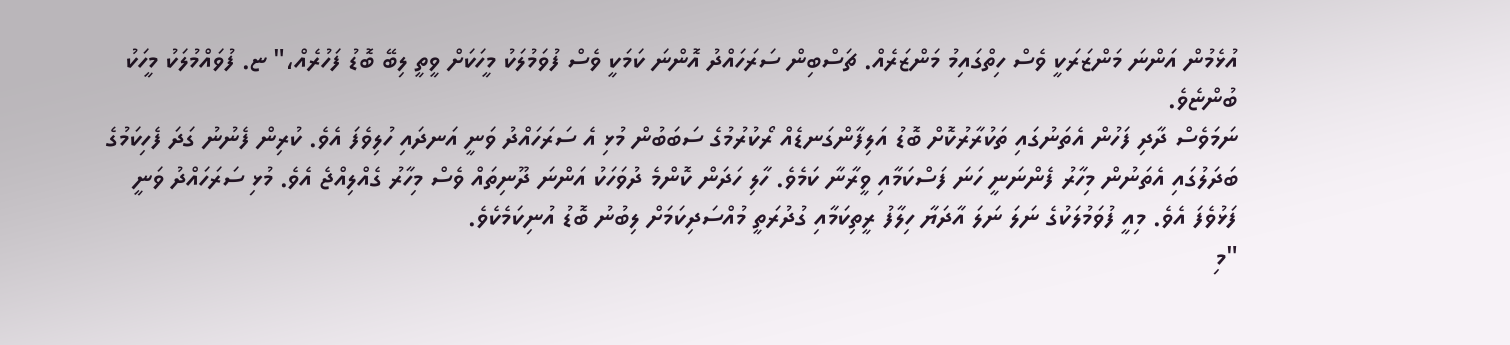އުޅެމުން އަންނަ މަންޒަރަކީ ވެސް ހިތްގައިމު މަންޒަރެއް. ޗަސްބިން ސަރަހައްދު އޮންނަ ކަމަކީ ވެސް ފުވަމުލަކު މީހަކަށް ވީތީ ލިބޭ ބޮޑު ފަހުރެއް،" ޏ. ފުވައްމުލަކު މީހަކު ބުންޏެވެ.
ނަމަވެސް ދާދި ފަހުން އެތަނުގައި ތަކުރާރުކޮށް ބޮޑު އަލިފާންގަނޑެއް ރޯކުރުމުގެ ސަބަބުން މުޅި އެ ސަރަހައްދު ވަނީ އަނދައި ހުލިވެފަ އެވެ. ކުރިން ފެނުނު ގަދަ ފެހިކަމުގެ ބަދަލުގައި އެތަނުން މިހާރު ފެންނަނީ ހަނަ ފަސްކަމާއި ވީރާނާ ކަމެވެ. ހާލި ހަދަން ކޮންމެ ދުވަހަކު އަންނަ ދޫނިތައް ވެސް މިހާރު ގެއްލިއްޖެ އެވެ. މުޅި ސަރަހައްދު ވަނީ ފަޅުވެފަ އެވެ. މިއީ ފުވަމުލަކުގެ ނަލަ ނަލަ އާދަޔާ ހިލާފު ރީތިކަމާއި ގުދުރަތީ މުއްސަދިކަމަށް ލިބުނު ބޮޑު އުނިކަމެކެވެ.
"މި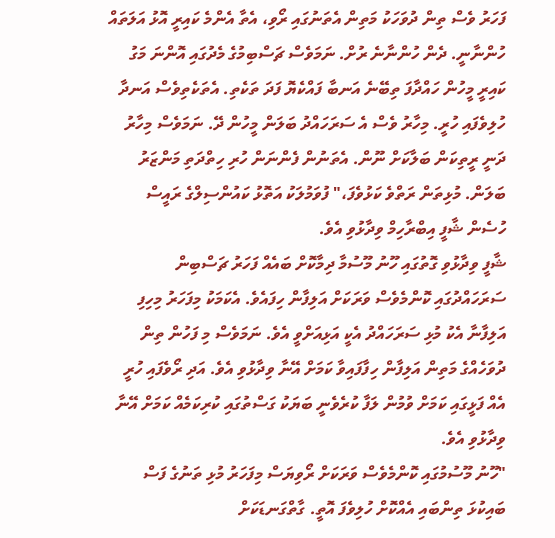ފަހަރު ވެސް ތިން ދުވަހަކު މަތިން އެތަނުގައި ރޯވި، އެތާ އެންމެ ކައިރީ އޮޅު އަލަތައް ހުންނާނީ. ދެން ހުންނާނެ ރުށް. ނަމަވެސް ޗަސްބިމުގެ މެދުގައި އޮންނަ މަގު ކައިރީ މީހުން ހައްދާފަ ތިބޭނެ އަނބާ ފައްކެޔޮ ފަދަ ތަކެތި. އެތަކެތިވެސް އަނދާ ހުލިވެފައި ހުރީ. މިހާރު ވެސް އެ ސަރަހައްދު ބަލަން މީހުން ދޭ. ނަމަވެސް މިހާރު ދަނީ ރީތިކަން ބަލާކަށް ނޫން. އެތަނުން ފެންނަން ހުރި ހިތްދަތި މަންޒަރު ބަލަން. މުޅިތަން ރަތްވެ ކަޅުވެފަ،" ފުވަމުލަކު އަތޮޅު ކައުންސިލްގެ ރައީސް ހުސެން ޝާފީ އިބްރާހިމް ވިދާޅުވި އެވެ.
ޝާފީ ވިދާޅުވި ގޮތުގައި ހޫނު މޫސުމާ ދިމާކޮށް ބައެއް ފަހަރު ޗަސްބިން ސަރަހައްދުގައި ކޮންމެވެސް ވަރަކަށް އަލިފާން ހިފައެވެ. އެކަމަކު މިފަހަރު މިހިފި އަލިފާނާ އެކު މުޅި ސަރަހައްދު އެކީ އަޅިއަށްވީ އެވެ. ނަމަވެސް މި ފަހުން ތިން ދުވަހެއްގެ މަތިން އަލިފާން ހިފާފައިވާ ކަމަށް އޭނާ ވިދާޅުވި އެވެ. އަދި ރޯވެފައި ހުރީ އެއް ފަޅީގައި ކަމަށް ވުމުން ލަފާ ކުރެވެނީ ބަޔަކު ގަސްތުގައި ކުރިކަމެއް ކަމަށް އޭނާ ވިދާޅުވި އެވެ.
"ހޫނު މޫސުމުގައި ކޮންމެވެސް ވަރަކަށް ރޯވިޔަސް މިފަހަރު މުޅި ތަނުގެ ފަސް ބައިކުޅަ ތިންބައި އެއްކޮށް ހުލިވެފަ އޮތީ. ގާތްގަނޑަކަށް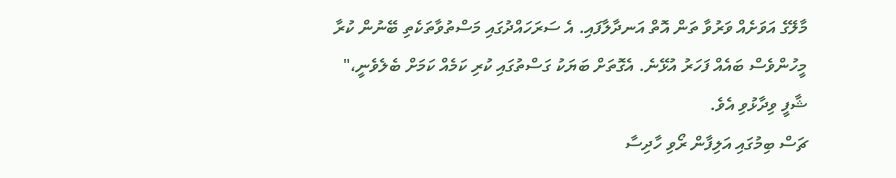މާލޭގެ އަވަށެއް ވަރުވާ ތަން އޮތް އަނދާލާފައި. އެ ސަރަހައްދުގައި މަސްތުވާތަކެތި ބޭނުން ކުރާ މީހުންވެސް ބައެއް ފަހަރު އުޅޭނެ. އެގޮތަށް ބަޔަކު ގަސްތުގައި ކުރި ކަމެއް ކަމަށް ބެލެވެނީ،" ޝާފީ ވިދާޅުވި އެވެ.
ޗަސް ބިމުގައި އަލިފާން ރޯވި ހާދިސާ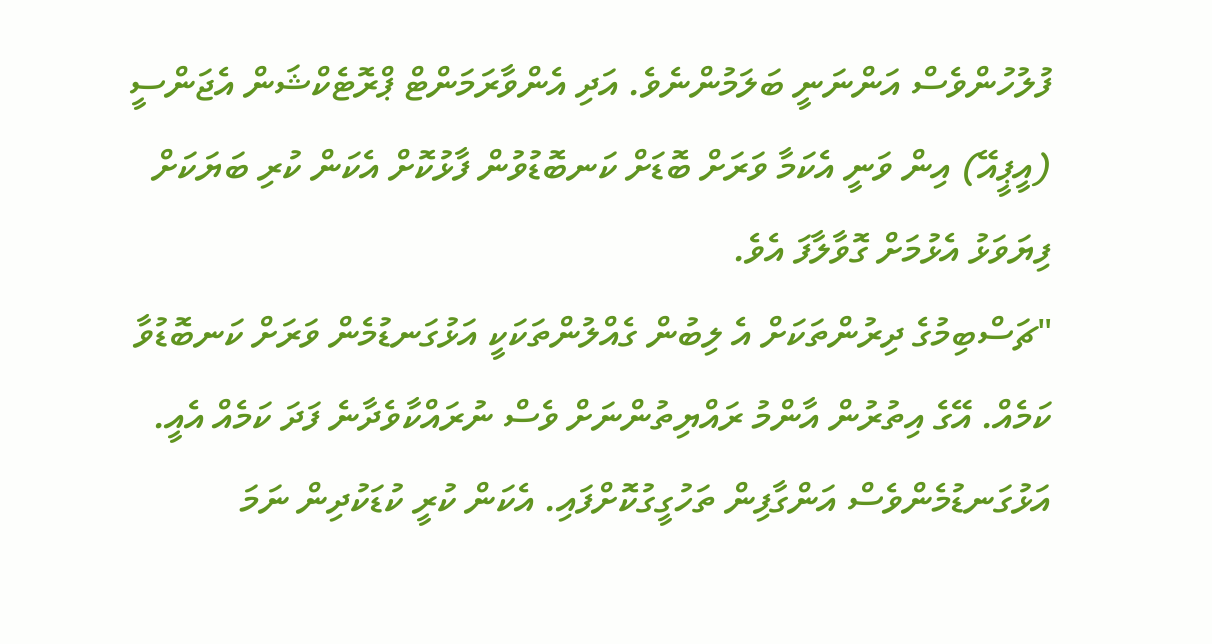ފުލުހުންވެސް އަންނަނީ ބަލަމުންނެވެ. އަދި އެންވާރަމަންޓް ޕްރޮޓެކްޝަން އެޖަންސީ (އީޕީއޭ) އިން ވަނީ އެކަމާ ވަރަށް ބޮޑަށް ކަނބޮޑުވުން ފާޅުކޮށް އެކަން ކުރި ބަޔަކަށް ފިޔަވަޅު އެޅުމަށް ގޮވާލާފަ އެވެ.
"ޗަސްބިމުގެ ދިރުންތަކަށް އެ ލިބުން ގެއްލުންތަކަކީ އަޅުގަނޑުމެން ވަރަށް ކަނބޮޑުވާ ކަމެއް. އޭގެ އިތުރުން އާންމު ރައްޔިތުންނަށް ވެސް ނުރައްކާވެދާނެ ފަދަ ކަމެއް އެއީ. އަޅުގަނޑުމެންވެސް އަންގާފިން ތަހުގީގުކޮށްފައި. އެކަން ކުރީ ކުޑަކުދިން ނަމަ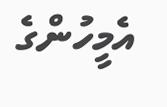އެމީހުންގެ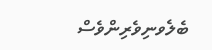ބެލެވނިވެރިންވެސް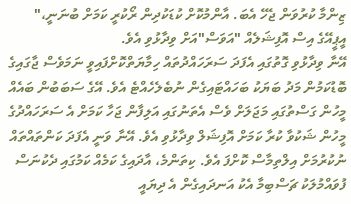ޒިންމާ ކުރުވަން ޖެހޭ އެބަ. އާންމުކޮށް ކުޑަކުދިން ރޯކުރީ ކަމަށް ބުނަނީ،" އީޕީއޭގެ އިސް އޮފިޝަލެއް "އަވަސް"އަށް ވިދާޅުވި އެވެ.
އޭނާ ވިދާޅުވި ގޮތުގައި އެފަދަ ސަރަހައްދުތައް ހިމާޔަތްކޮށްފައިވީ ނަމަވެސް ޖާގައިގެ ބޮޑުކަމުން މަދު ބަޔަކު ބަހައްޓައިގެން ނުބެލެހެއްޓެ އެވެ. އޭގެ ސަބަބުން ބައެއް މީހުން ގަސްތުގައި މަޖަލަށް ވެސް އެތަނުގައި އަލިފާން ޖަހާ ކަމަށް އެ ސަރަހައްދުގެ މީހުން ޝަކުވާ ކުރާ ކަމަށް އޮފިޝަލް ވިދާޅުވި އެވެ. އޭނާ ވަނީ އެފަދަ ކަންތައްތައް ނުކުރުމަށް އިލްތިމާސް ކޮށްފަ އެވެ. ކިތަންމެ، އާދައިގެ ކަމެއް ކަމުގައި ދެކުނަސް ފުވައްމުލަކު ޗަސްބިމާ އެކު އަނދައިގެން އެ ދިޔައީ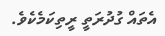އެތައް ގުދުރަތީ ރީތިކަމެކެވެ.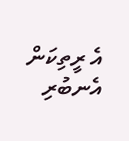އެ ރީތިކަން އެނބުރި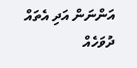އަންނަން އަދި އެތައް ދުވަހެއް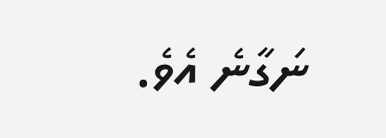ނަގާނެ އެވެ.